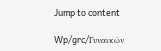Jump to content

Wp/grc/Γυναικῶν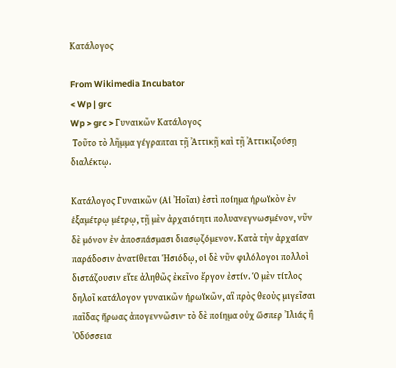Κατάλογος

From Wikimedia Incubator
< Wp | grc
Wp > grc > Γυναικῶν Κατάλογος
 Τοῦτο τὸ λῆμμα γέγραπται τῇ Ἀττικῇ καὶ τῇ Ἀττικιζούσῃ διαλέκτῳ.

Κατάλογος Γυναικῶν (Αἱ Ἠοῖαι) ἐστὶ ποίημα ἡρωϊκὸν ἐν ἑξαμέτρῳ μέτρῳ, τῇ μὲν ἀρχαιότητι πολυανεγνωσμένον, νῦν δὲ μόνον ἐν ἀποσπάσμασι διασῳζόμενον. Κατὰ τὴν ἀρχαίαν παράδοσιν ἀνατίθεται Ἡσιόδῳ, οἱ δὲ νῦν φιλόλογοι πολλοὶ διστάζουσιν εἴτε ἀληθῶς ἐκεῖνο ἔργον ἐστίν. Ὁ μὲν τίτλος δηλοῖ κατάλογον γυναικῶν ἡρωϊκῶν, αἳ πρὸς θεοὺς μιγεῖσαι παῖδας ἥρωας ἀπογεννῶσιν· τὸ δὲ ποίημα οὐχ ὥσπερ Ἰλιάς ἢ Ὀδύσσεια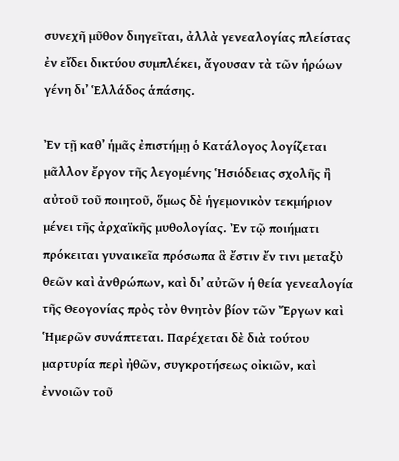συνεχῆ μῦθον διηγεῖται, ἀλλὰ γενεαλογίας πλείστας ἐν εἴδει δικτύου συμπλέκει, ἄγουσαν τὰ τῶν ἡρώων γένη δι’ Ἑλλάδος ἁπάσης.

Ἐν τῇ καθ’ ἡμᾶς ἐπιστήμῃ ὁ Κατάλογος λογίζεται μᾶλλον ἔργον τῆς λεγομένης Ἡσιόδειας σχολῆς ἢ αὐτοῦ τοῦ ποιητοῦ, ὅμως δὲ ἡγεμονικὸν τεκμήριον μένει τῆς ἀρχαϊκῆς μυθολογίας. Ἐν τῷ ποιήματι πρόκειται γυναικεῖα πρόσωπα ἃ ἔστιν ἔν τινι μεταξὺ θεῶν καὶ ἀνθρώπων, καὶ δι’ αὐτῶν ἡ θεία γενεαλογία τῆς Θεογονίας πρὸς τὸν θνητὸν βίον τῶν Ἔργων καὶ Ἡμερῶν συνάπτεται. Παρέχεται δὲ διὰ τούτου μαρτυρία περὶ ἠθῶν, συγκροτήσεως οἰκιῶν, καὶ ἐννοιῶν τοῦ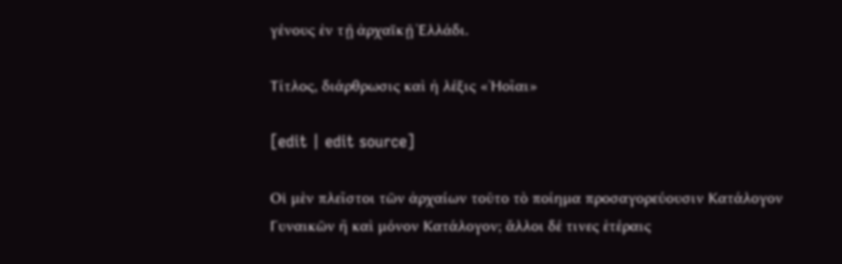γένους ἐν τῇ ἀρχαϊκῇ Ἑλλάδι.

Τίτλος, διάρθρωσις καὶ ἡ λέξις «Ἠοῖαι»

[edit | edit source]

Οἱ μὲν πλεῖστοι τῶν ἀρχαίων τοῦτο τὸ ποίημα προσαγορεύουσιν Κατάλογον Γυναικῶν ἢ καὶ μόνον Κατάλογον; ἄλλοι δέ τινες ἑτέραις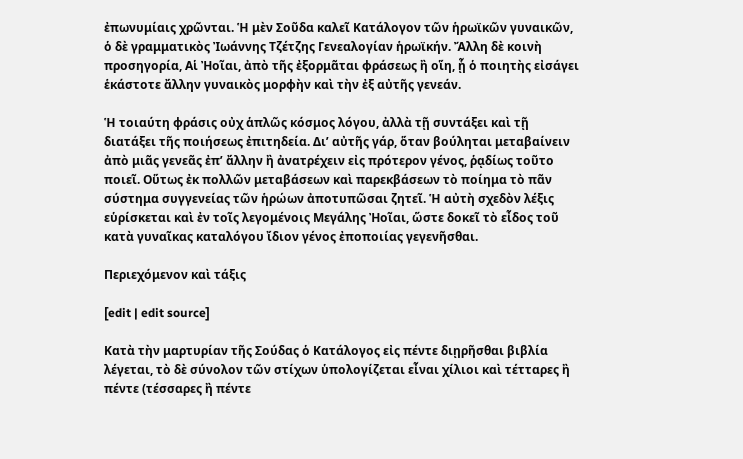ἐπωνυμίαις χρῶνται. Ἡ μὲν Σοῦδα καλεῖ Κατάλογον τῶν ἡρωϊκῶν γυναικῶν, ὁ δὲ γραμματικὸς Ἰωάννης Τζέτζης Γενεαλογίαν ἡρωϊκήν. Ἄλλη δὲ κοινὴ προσηγορία, Αἱ Ἠοῖαι, ἀπὸ τῆς ἐξορμᾶται φράσεως ἢ οἵη, ᾗ ὁ ποιητὴς εἰσάγει ἑκάστοτε ἄλλην γυναικὸς μορφὴν καὶ τὴν ἐξ αὐτῆς γενεάν.

Ἡ τοιαύτη φράσις οὐχ ἁπλῶς κόσμος λόγου, ἀλλὰ τῇ συντάξει καὶ τῇ διατάξει τῆς ποιήσεως ἐπιτηδεία. Δι’ αὐτῆς γάρ, ὅταν βούληται μεταβαίνειν ἀπὸ μιᾶς γενεᾶς ἐπ’ ἄλλην ἢ ἀνατρέχειν εἰς πρότερον γένος, ῥᾳδίως τοῦτο ποιεῖ. Οὕτως ἐκ πολλῶν μεταβάσεων καὶ παρεκβάσεων τὸ ποίημα τὸ πᾶν σύστημα συγγενείας τῶν ἡρώων ἀποτυπῶσαι ζητεῖ. Ἡ αὐτὴ σχεδὸν λέξις εὑρίσκεται καὶ ἐν τοῖς λεγομένοις Μεγάλης Ἠοῖαι, ὥστε δοκεῖ τὸ εἶδος τοῦ κατὰ γυναῖκας καταλόγου ἴδιον γένος ἐποποιίας γεγενῆσθαι.

Περιεχόμενον καὶ τάξις

[edit | edit source]

Κατὰ τὴν μαρτυρίαν τῆς Σούδας ὁ Κατάλογος εἰς πέντε διῃρῆσθαι βιβλία λέγεται, τὸ δὲ σύνολον τῶν στίχων ὑπολογίζεται εἶναι χίλιοι καὶ τέτταρες ἢ πέντε (τέσσαρες ἢ πέντε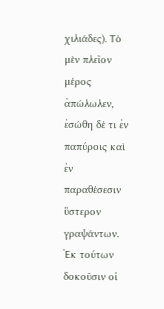χιλιάδες). Τὸ μὲν πλεῖον μέρος ἀπώλωλεν, ἐσώθη δέ τι ἐν παπύροις καὶ ἐν παραθέσεσιν ὕστερον γραψάντων. Ἐκ τούτων δοκοῦσιν οἱ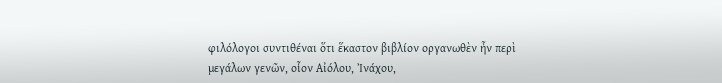φιλόλογοι συντιθέναι ὅτι ἕκαστον βιβλίον οργανωθὲν ἦν περὶ μεγάλων γενῶν, οἷον Αἰόλου, Ἰνάχου,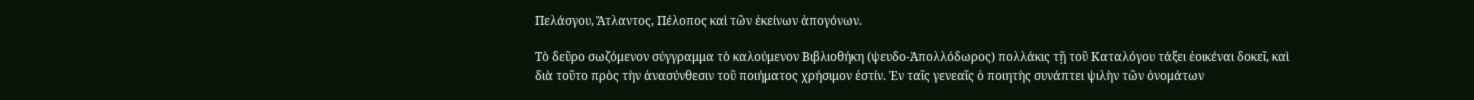Πελάσγου, Ἄτλαντος, Πέλοπος καὶ τῶν ἐκείνων ἀπογόνων.

Τὸ δεῦρο σωζόμενον σύγγραμμα τὸ καλούμενον Βιβλιοθήκη (ψευδο-Ἀπολλόδωρος) πολλάκις τῇ τοῦ Καταλόγου τάξει ἐοικέναι δοκεῖ, καὶ διὰ τοῦτο πρὸς τὴν ἀνασύνθεσιν τοῦ ποιήματος χρήσιμον ἐστίν. Ἐν ταῖς γενεαῖς ὁ ποιητὴς συνάπτει ψιλὴν τῶν ὀνομάτων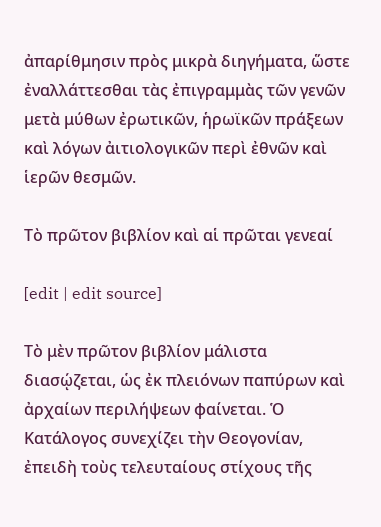ἀπαρίθμησιν πρὸς μικρὰ διηγήματα, ὥστε ἐναλλάττεσθαι τὰς ἐπιγραμμὰς τῶν γενῶν μετὰ μύθων ἐρωτικῶν, ἡρωϊκῶν πράξεων καὶ λόγων ἀιτιολογικῶν περὶ ἐθνῶν καὶ ἱερῶν θεσμῶν.

Τὸ πρῶτον βιβλίον καὶ αἱ πρῶται γενεαί

[edit | edit source]

Τὸ μὲν πρῶτον βιβλίον μάλιστα διασῴζεται, ὡς ἐκ πλειόνων παπύρων καὶ ἀρχαίων περιλήψεων φαίνεται. Ὁ Κατάλογος συνεχίζει τὴν Θεογονίαν, ἐπειδὴ τοὺς τελευταίους στίχους τῆς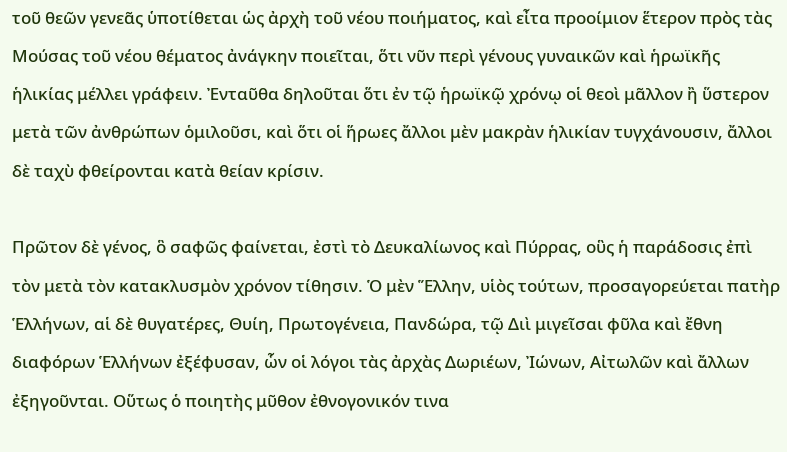τοῦ θεῶν γενεᾶς ὑποτίθεται ὡς ἀρχὴ τοῦ νέου ποιήματος, καὶ εἶτα προοίμιον ἕτερον πρὸς τὰς Μούσας τοῦ νέου θέματος ἀνάγκην ποιεῖται, ὅτι νῦν περὶ γένους γυναικῶν καὶ ἡρωϊκῆς ἡλικίας μέλλει γράφειν. Ἐνταῦθα δηλοῦται ὅτι ἐν τῷ ἡρωϊκῷ χρόνῳ οἱ θεοὶ μᾶλλον ἢ ὕστερον μετὰ τῶν ἀνθρώπων ὁμιλοῦσι, καὶ ὅτι οἱ ἥρωες ἄλλοι μὲν μακρὰν ἡλικίαν τυγχάνουσιν, ἄλλοι δὲ ταχὺ φθείρονται κατὰ θείαν κρίσιν.

Πρῶτον δὲ γένος, ὃ σαφῶς φαίνεται, ἐστὶ τὸ Δευκαλίωνος καὶ Πύρρας, οὓς ἡ παράδοσις ἐπὶ τὸν μετὰ τὸν κατακλυσμὸν χρόνον τίθησιν. Ὁ μὲν Ἕλλην, υἱὸς τούτων, προσαγορεύεται πατὴρ Ἑλλήνων, αἱ δὲ θυγατέρες, Θυίη, Πρωτογένεια, Πανδώρα, τῷ Διὶ μιγεῖσαι φῦλα καὶ ἔθνη διαφόρων Ἑλλήνων ἐξέφυσαν, ὧν οἱ λόγοι τὰς ἀρχὰς Δωριέων, Ἰώνων, Αἰτωλῶν καὶ ἄλλων ἐξηγοῦνται. Οὕτως ὁ ποιητὴς μῦθον ἐθνογονικόν τινα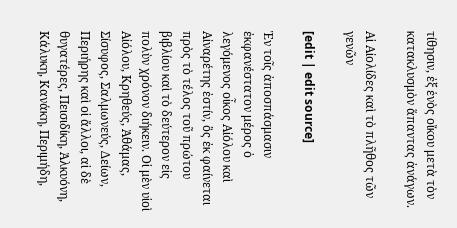τίθησιν, ἐξ ἑνὸς οἴκου μετὰ τὸν κατακλυσμὸν ἅπαντας ἀνάγων.

Αἱ Αἰολίδες καὶ τὸ πλῆθος τῶν γενῶν

[edit | edit source]

Ἐν τοῖς ἀποσπάσμασιν ἐκφανέστατον μέρος ὁ λεγόμενος οἶκος Αἰόλου καὶ Αἰναρέτης ἐστίν, ὃς ἐκ φαίνεται πρὸς τὸ τέλος τοῦ πρώτου βιβλίου καὶ τὸ δεύτερον εἰς πολὺν χρόνον διήκειν. Οἱ μὲν υἱοὶ Αἰόλου, Κρηθεύς, Ἀθάμας, Σίσυφος, Σαλμωνεύς, Δείων, Περιήρης καὶ οἱ ἄλλοι, αἱ δὲ θυγατέρες, Πεισιδίκη, Ἀλκυόνη, Κάλυκη, Κανάκη, Περιμήδη,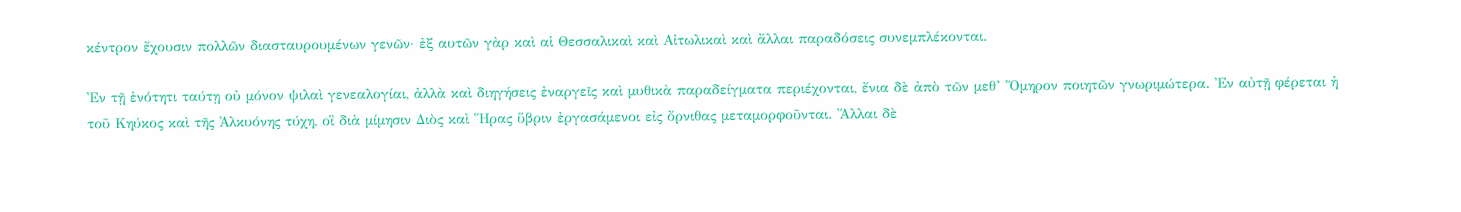κέντρον ἔχουσιν πολλῶν διασταυρουμένων γενῶν· ἐξ αυτῶν γὰρ καὶ αἱ Θεσσαλικαὶ καὶ Αἰτωλικαὶ καὶ ἄλλαι παραδόσεις συνεμπλέκονται.

Ἐν τῇ ἐνότητι ταύτῃ οὐ μόνον ψιλαὶ γενεαλογίαι, ἀλλὰ καὶ διηγήσεις ἐναργεῖς καὶ μυθικὰ παραδείγματα περιέχονται, ἔνια δὲ ἀπὸ τῶν μεθ’ Ὅμηρον ποιητῶν γνωριμώτερα. Ἐν αὐτῇ φέρεται ἡ τοῦ Κηύκος καὶ τῆς Ἀλκυόνης τύχη, οἳ διὰ μίμησιν Διὸς καὶ Ἥρας ὕβριν ἐργασάμενοι εἰς ὄρνιθας μεταμορφοῦνται. Ἄλλαι δὲ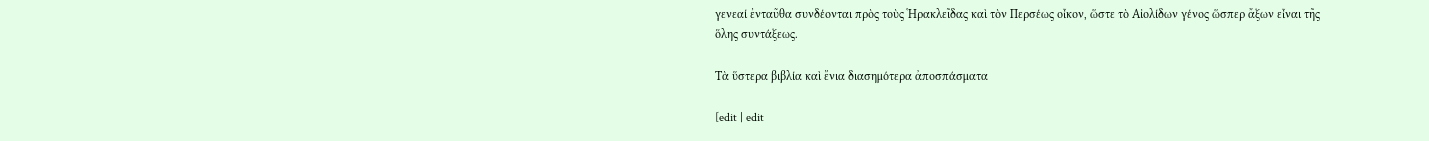γενεαί ἐνταῦθα συνδέονται πρὸς τοὺς Ἡρακλεῖδας καὶ τὸν Περσέως οἶκον, ὥστε τὸ Αἰολίδων γένος ὥσπερ ἄξων εἶναι τῆς ὅλης συντάξεως.

Τὰ ὕστερα βιβλία καὶ ἔνια διασημότερα ἀποσπάσματα

[edit | edit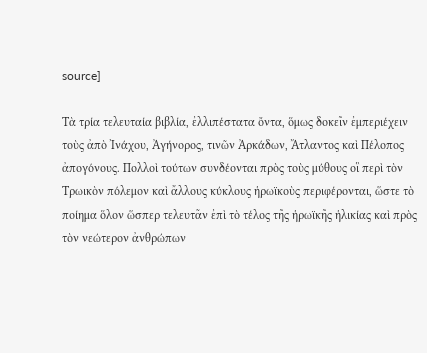source]

Τὰ τρία τελευταία βιβλία, ἐλλιπέστατα ὄντα, ὅμως δοκεῖν ἐμπεριέχειν τοὺς ἀπὸ Ἰνάχου, Ἀγήνορος, τινῶν Ἀρκάδων, Ἄτλαντος καὶ Πέλοπος ἀπογόνους. Πολλοὶ τούτων συνδέονται πρὸς τοὺς μύθους οἳ περὶ τὸν Τρωικὸν πόλεμον καὶ ἄλλους κύκλους ἡρωϊκοὺς περιφέρονται, ὥστε τὸ ποίημα ὅλον ὥσπερ τελευτᾶν ἐπὶ τὸ τέλος τῆς ἡρωϊκῆς ἡλικίας καὶ πρὸς τὸν νεώτερον ἀνθρώπων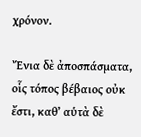χρόνον.

Ἔνια δὲ ἀποσπάσματα, οἷς τόπος βέβαιος οὐκ ἔστι, καθ’ αὑτὰ δὲ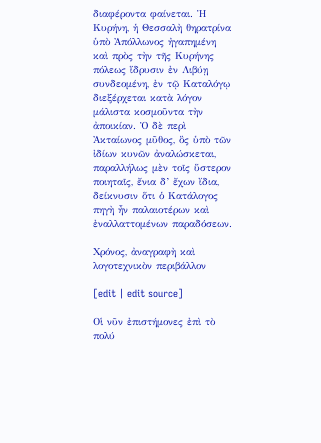διαφέροντα φαίνεται. Ἡ Κυρήνη, ἡ Θεσσαλὴ θηρατρίνα ὑπὸ Ἀπόλλωνος ἠγαπημένη καὶ πρὸς τὴν τῆς Κυρήνης πόλεως ἵδρυσιν ἐν Λιβύῃ συνδεομένη, ἐν τῷ Καταλόγῳ διεξέρχεται κατὰ λόγον μάλιστα κοσμοῦντα τὴν ἀποικίαν. Ὁ δὲ περὶ Ἀκταίωνος μῦθος, ὃς ὑπὸ τῶν ἰδίων κυνῶν ἀναλώσκεται, παραλλήλως μὲν τοῖς ὕστερον ποιηταῖς, ἔνια δ’ ἔχων ἴδια, δείκνυσιν ὅτι ὁ Κατάλογος πηγὴ ἦν παλαιοτέρων καὶ ἐναλλαττομένων παραδόσεων.

Χρόνος, ἀναγραφὴ καὶ λογοτεχνικὸν περιβάλλον

[edit | edit source]

Οἱ νῦν ἐπιστήμονες ἐπὶ τὸ πολύ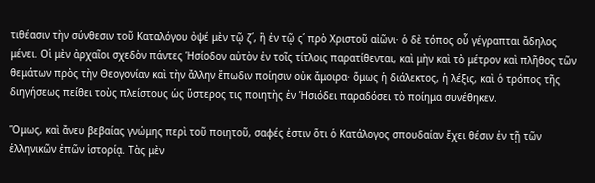τιθέασιν τὴν σύνθεσιν τοῦ Καταλόγου ὀψέ μὲν τῷ ζ΄, ἢ ἐν τῷ ς΄ πρὸ Χριστοῦ αἰῶνι· ὁ δὲ τόπος οὗ γέγραπται ἄδηλος μένει. Οἱ μὲν ἀρχαῖοι σχεδὸν πάντες Ἡσίοδον αὐτὸν ἐν τοῖς τίτλοις παρατίθενται, καὶ μὴν καὶ τὸ μέτρον καὶ πλῆθος τῶν θεμάτων πρὸς τὴν Θεογονίαν καὶ τὴν ἄλλην ἔπωδιν ποίησιν οὐκ ἄμοιρα· ὅμως ἡ διάλεκτος, ἡ λέξις, καὶ ὁ τρόπος τῆς διηγήσεως πείθει τοὺς πλείστους ὡς ὕστερος τις ποιητὴς ἐν Ἡσιόδει παραδόσει τὸ ποίημα συνέθηκεν.

Ὅμως, καὶ ἄνευ βεβαίας γνώμης περὶ τοῦ ποιητοῦ, σαφές ἐστιν ὅτι ὁ Κατάλογος σπουδαίαν ἔχει θέσιν ἐν τῇ τῶν ἑλληνικῶν ἐπῶν ἱστορίᾳ. Τὰς μὲν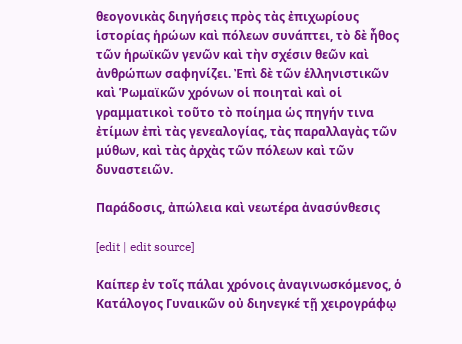θεογονικὰς διηγήσεις πρὸς τὰς ἐπιχωρίους ἱστορίας ἡρώων καὶ πόλεων συνάπτει, τὸ δὲ ἦθος τῶν ἡρωϊκῶν γενῶν καὶ τὴν σχέσιν θεῶν καὶ ἀνθρώπων σαφηνίζει. Ἐπὶ δὲ τῶν ἑλληνιστικῶν καὶ Ῥωμαϊκῶν χρόνων οἱ ποιηταὶ καὶ οἱ γραμματικοὶ τοῦτο τὸ ποίημα ὡς πηγήν τινα ἐτίμων ἐπὶ τὰς γενεαλογίας, τὰς παραλλαγὰς τῶν μύθων, καὶ τὰς ἀρχὰς τῶν πόλεων καὶ τῶν δυναστειῶν.

Παράδοσις, ἀπώλεια καὶ νεωτέρα ἀνασύνθεσις

[edit | edit source]

Καίπερ ἐν τοῖς πάλαι χρόνοις ἀναγινωσκόμενος, ὁ Κατάλογος Γυναικῶν οὐ διηνεγκέ τῇ χειρογράφῳ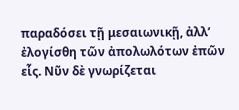παραδόσει τῇ μεσαιωνικῇ, ἀλλ’ ἐλογίσθη τῶν ἀπολωλότων ἐπῶν εἷς. Νῦν δὲ γνωρίζεται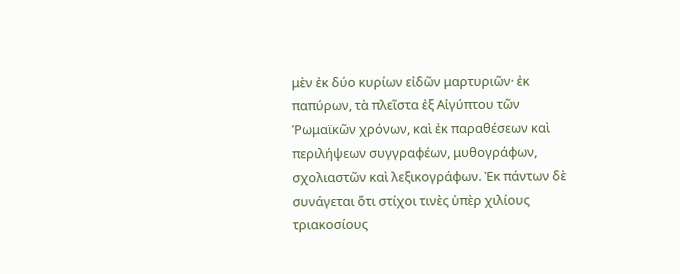μὲν ἐκ δύο κυρίων εἰδῶν μαρτυριῶν· ἐκ παπύρων, τὰ πλεῖστα ἐξ Αἰγύπτου τῶν Ῥωμαϊκῶν χρόνων, καὶ ἐκ παραθέσεων καὶ περιλήψεων συγγραφέων, μυθογράφων, σχολιαστῶν καὶ λεξικογράφων. Ἐκ πάντων δὲ συνάγεται ὅτι στίχοι τινὲς ὑπὲρ χιλίους τριακοσίους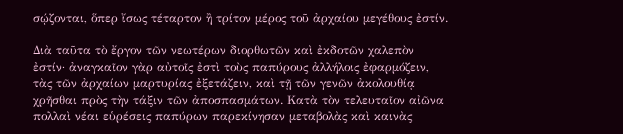σῴζονται, ὅπερ ἴσως τέταρτον ἢ τρίτον μέρος τοῦ ἀρχαίου μεγέθους ἐστίν.

Διὰ ταῦτα τὸ ἔργον τῶν νεωτέρων διορθωτῶν καὶ ἐκδοτῶν χαλεπὸν ἐστίν· ἀναγκαῖον γὰρ αὐτοῖς ἐστὶ τοὺς παπύρους ἀλλήλοις ἐφαρμόζειν, τὰς τῶν ἀρχαίων μαρτυρίας ἐξετάζειν, καὶ τῇ τῶν γενῶν ἀκολουθίᾳ χρῆσθαι πρὸς τὴν τάξιν τῶν ἀποσπασμάτων. Κατὰ τὸν τελευταῖον αἰῶνα πολλαὶ νέαι εὑρέσεις παπύρων παρεκίνησαν μεταβολὰς καὶ καινὰς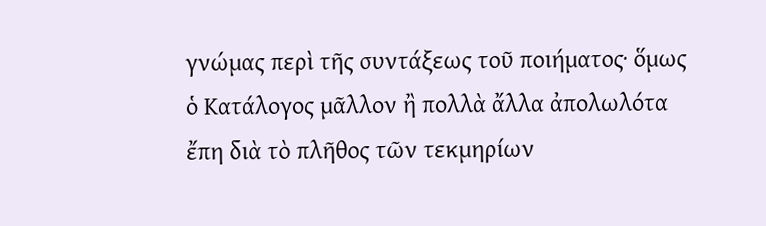γνώμας περὶ τῆς συντάξεως τοῦ ποιήματος· ὅμως ὁ Κατάλογος μᾶλλον ἢ πολλὰ ἄλλα ἀπολωλότα ἔπη διὰ τὸ πλῆθος τῶν τεκμηρίων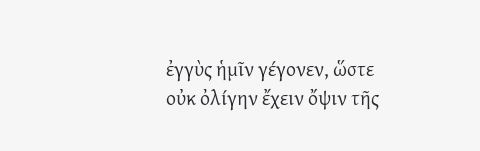ἐγγὺς ἡμῖν γέγονεν, ὥστε οὐκ ὀλίγην ἔχειν ὄψιν τῆς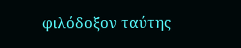φιλόδοξον ταύτης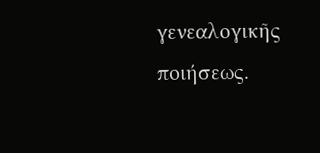γενεαλογικῆς ποιήσεως.